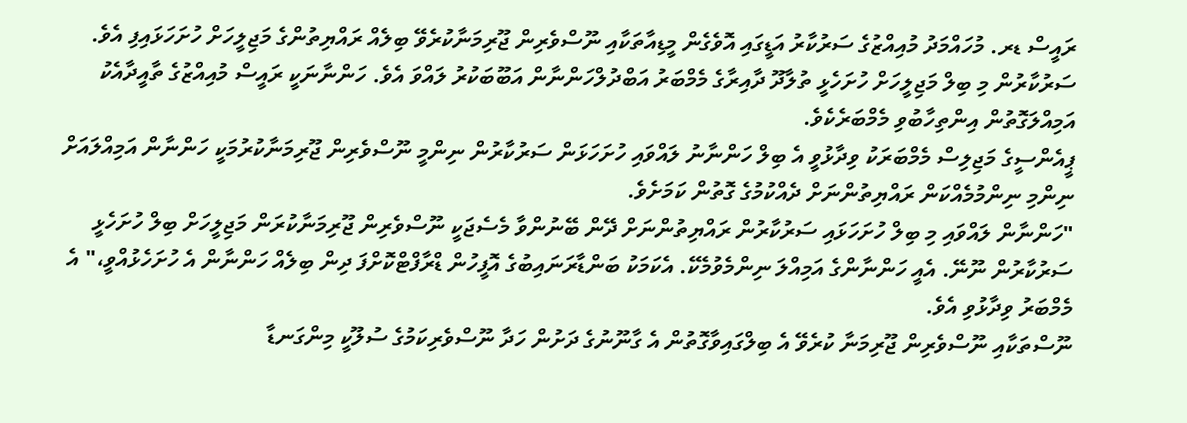ރައީސް ޑރ. މުހައްމަދު މުއިއްޒުގެ ސަރުކާރު އަޑީގައި އޮވެގެން މީޑިއާތަކާއި ނޫސްވެރިން ޖޫރިމަނާކުރެވޭ ބިލެއް ރައްޔިތުންގެ މަޖިލީހަށް ހުށަހަޅައިފި އެވެ.
ސަރުކާރުން މި ބިލް މަޖިލީހަށް ހުށަހެޅީ ތުލާދޫ ދާއިރާގެ މެމްބަރު އަބްދުލްހަންނާން އަބޫބަކުރު ލައްވަ އެވެ. ހަންނާނަކީ ރައީސް މުއިއްޒުގެ ތާއީދާއެކު އަމިއްލަގޮތުން އިންތިހާބުވި މެމްބަރެކެވެ.
ޕީއެންސީގެ މަޖިލިސް މެމްބަރަކު ވިދާޅުވީ އެ ބިލް ހަންނާނު ލައްވައި ހުށަހަޅަން ސަރުކާރުން ނިންމީ ނޫސްވެރިން ޖޫރިމަނާކުރުމަކީ ހަންނާން އަމިއްލައަށް ނިންމި ނިންމުމެއްކަން ރައްޔިތުންނަށް ދެއްކުމުގެ ގޮތުން ކަމަށެވެ.
"ހަންނާން ލައްވައި މި ބިލް ހުށަހަޅައި ސަރުކާރުން ރައްޔިތުންނަށް ދޭން ބޭނުންވާ މެސެޖަކީ ނޫސްވެރިން ޖޫރިމަނާކުރަން މަޖިލީހަށް ބިލް ހުށަހެޅީ ސަރުކާރުން ނޫނޭ. އެއީ ހަންނާންގެ އަމިއްލަ ނިންމެވުމެކޭ. އެކަމަކު ބަންޑާރަނައިބުގެ އޮފީހުން ޑްރާފްޓްކޮށްފަ ދިން ބިލެއް ހަންނާން އެ ހުށަހެޅުއްވީ،" އެ މެމްބަރު ވިދާޅުވި އެވެ.
ނޫސްތަކާއި ނޫސްވެރިން ޖޫރިމަނާ ކުރެވޭ އެ ބިލްގައިވާގޮތުން އެ ގާނޫނުގެ ދަށުން ހަދާ ނޫސްވެރިކަމުގެ ސުލޫކީ މިންގަނޑާ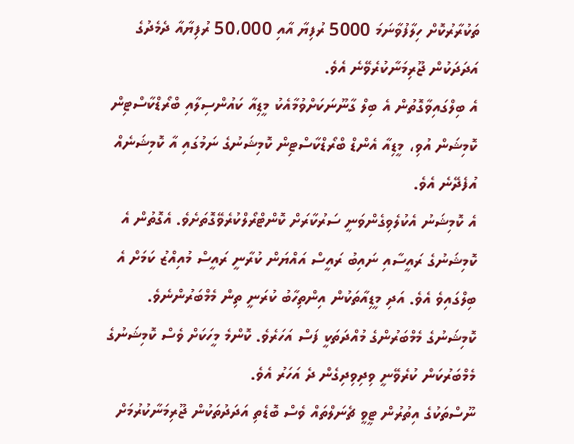ތަކުރާރުކޮށް ހިލާފުވާނަމަ 5000 ރުފިޔާ އާއި 50،000 ރުފިޔާއާ ދެމެދުގެ އަދަދަކުން ޖޫރިމަނާކުރެވޭނެ އެވެ.
އެ ބިލްގައިވާގޮތުން އެ ބިލް ގާނޫނަކަށްވުމާއެކު މީޑިއާ ކައުންސިލާއި ބްރޯޑްކާސްޓިން ކޮމިޝަން އުވި، މީޑިއާ އެންޑް ބްރޯޑްކާސްޓިން ކޮމިޝަނުގެ ނަމުގައި އާ ކޮމިޝަނެއް އުފެދޭނެ އެވެ.
އެ ކޮމިޝަނު އެކުލެވިގެންވަނީ ސަރުކާރަށް ކޮންޓްރޯލްކުރެވޭގޮތަށެވެ. އެގޮތުން އެ ކޮމިޝަނުގެ ރައީސާއި ނައިބު ރައީސް އައްޔަން ކުރާނީ ރައީސް މުއިއްޒު ކަމަށް އެ ބިލްގައިވެ އެވެ. އަދި މީޑިއާތަކުން އިންތިހާބު ކުރަނީ ތިން މެމްބަރުންނެވެ.
ކޮމިޝަނުގެ މެމްބަރުންގެ މުއްދަތަކީ ފަސް އަހަރެވެ. ކޮންމެ މީހަކަށް ވެސް ކޮމިޝަނުގެ މެމްބަރުކަން ކުރެވޭނީ ވިދިވިދިގެން ދެ އަހަރު އެވެ.
ނޫސްތަކުގެ އިތުރުން ޓީވީ ޗެނަލްތައް ވެސް ބޮޑެތި އަދަދުތަކުން ޖޫރިމަނާކުރުމަށް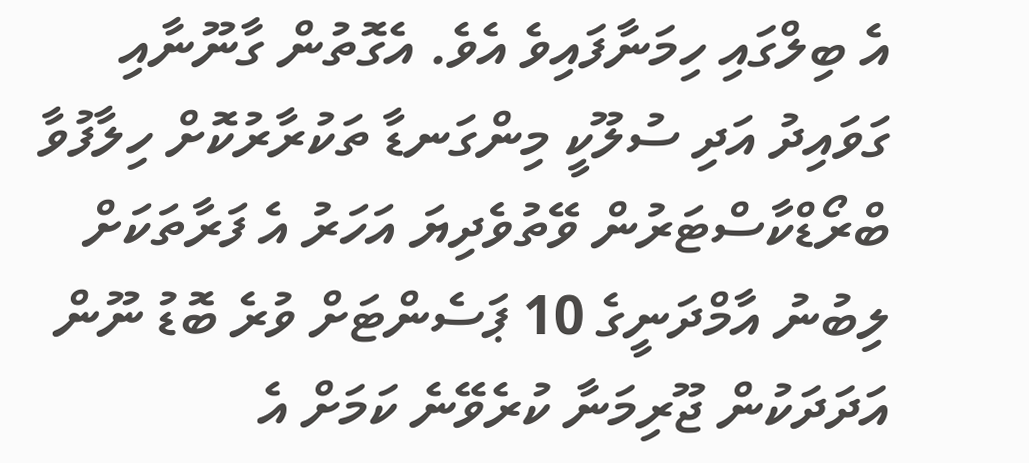އެ ބިލްގައި ހިމަނާފައިވެ އެވެ. އެގޮތުން ގާނޫނާއި ގަވައިދު އަދި ސުލޫކީ މިންގަނޑާ ތަކުރާރުކޮށް ހިލާފުވާ ބްރޯޑްކާސްޓަރުން ވޭތުވެދިޔަ އަހަރު އެ ފަރާތަކަށް ލިބުނު އާމްދަނީގެ 10 ޕަސެންޓަށް ވުރެ ބޮޑު ނޫން އަދަދަކުން ޖޫރިމަނާ ކުރެވޭނެ ކަމަށް އެ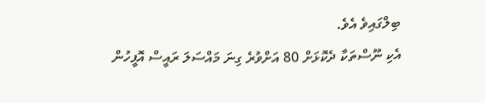ބިލްގައިވެ އެވެ.
އެކި ނޫސްތަކާ ދެކޮޅަށް 80 އަށްވުރެ ގިނަ މައްސަލަ ރައީސް އޮފީހުން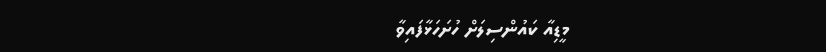މީޑިއާ ކައުންސިލަށް ހުށަހަޅާފައިވާ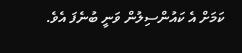ކަމަށް އެ ކައުންސިލުން ވަނީ ބުނެފަ އެވެ.